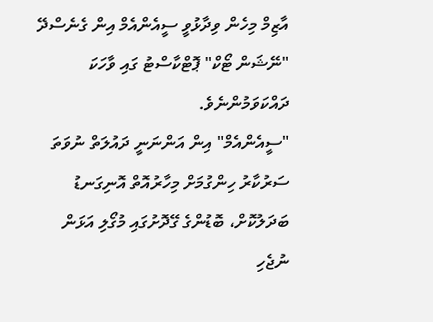އާޒިމް މިހެން ވިދާޅުވީ ސީއެންއެމް އިން ގެނެސްދޭ "ނޭޝަން ޓޯކް" ޕޮޓްކާސްޓު ގައި ވާހަކަ ދައްކަވަމުންނެވެ.
"ސީއެންއެމް" އިން އަންނަނީ ދައުލަތް ނުވަތަ ސަރުކާރު ހިންގުމަށް މިހާރުއޮތް އޮނިގަނޑު ބަދަލުކޮށް، ބޮޑުންގެ ގޭދޮށުގައި މުގޯލި އަޅަން ނުޖެހި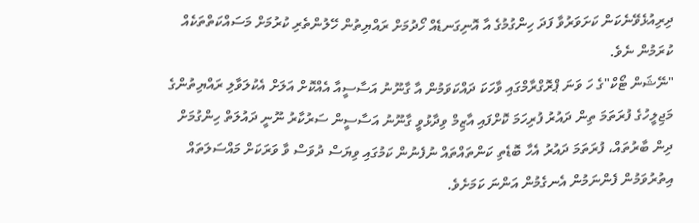ދިރިއުޅެވޭނެކަން ކަށަވަރުވާ ފަދަ ހިންގުމުގެ އާ އޮނިގަނޑެއް ހޯދުމަށް ރައްޔިތުން ހޭލުންތެރި ކުރުމަށް މަސައްކަތްތަކެއް ކުރަމުން ނެވެ.
"ނޭޝަން ޓޯކް"ގެ ހަ ވަނަ ޕްރޮގްރާމްގައި ވާހަކަ ދައްކަވަމުން އާ ގާނޫނު އަސާސީއާ އެއްކޮށް އަލަށް އެކުލަވާލި ރައްޔިތުންގެ މަޖިލީހުގެ ފުރަތަމަ ތިން ދައުރު ފުރިހަމަ ކޮށްފައި އާޒިމް ވިދާޅުވީ ގާނޫނު އަސާސީން ސަރުކާރު ނޫނީ ދައުލަތް ހިންގުމަށް ދިން ބާރުތައް، ފުރަތަމަ ދައުރު އެހާ ބޮޑެތި ކަންތައްތައް ނުފެނުން ކަމުގައި ވިޔަސް ދުވަސް ވާ ވަރަކަށް މައްސަލަތައް އިތުރުވަމުން ފެންނަމުން އެނގެމުން އަންނަ ކަމަށެވެ.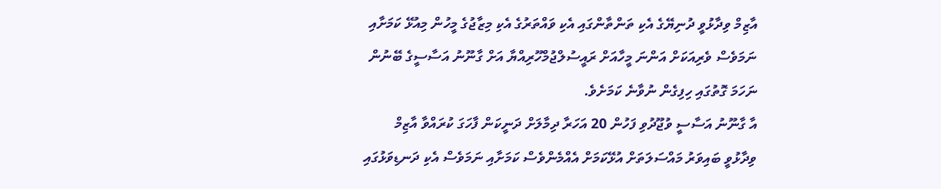އާޒިމް ވިދާޅުވީ ދުނިޔޭގެ އެކި ތަންތާންގައި އެކި ވައްތަރުގެ އެކި މިޒާޖުގެ މީހުން މިއުޅޭ ކަމަށާއި ނަމަވެސް ވެރިއަކަށް އަންނަ މީހާއަށް ރައީސުލްޖުމްހޫރިއްޔާ އަށް ގާނޫނު އަސާސީގެ ބޭނުން ނަހަމަ ގޮތުގައި ހިފިގެން ނުވާނެ ކަމަށެވެ.
އާ ގާނޫނު އަސާސީ ވުޖޫދުވި ފަހުން 20 އަހަރާ ދިމާލަށް ދަނީކަން ފާހަގަ ކުރައްވާ އާޒިމް ވިދާޅުވީ ބައިވަރު މައްސަލަތަށް އުޅޭކަމަށް އެއްމެންވެސް ކަމަށާއި ނަމަވެސް އެކި ދަނޑިވަޅުގައި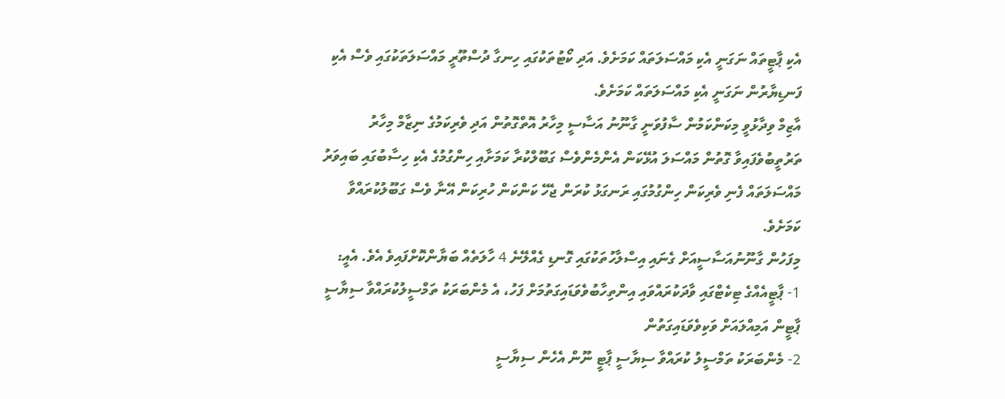އެކި ޕާޓީތައް ނަގަނީ އެކި މައްސަލަތައް ކަމަށެވެ. އަދި ކޯޓުތަކުގައި ހިނގާ ދުސްތޫރީ މައްސަލަތަކުގައި ވެސް އެކި ފަނޑިޔާރުން ނަގަނީ އެކި މައްސަލަތައް ކަމަށެވެ.
އާޒިމް ވިދާޅުވީ މިކަންކަމުން ސާފުވަނީ ގާނޫނު އަސާސީ މިހާރު އޮތްގޮތުން އަދި ވެރިކަމުގެ ނިޒާމް މިހާރު ތަރުތީބުވެފައިވާ ގޮތުން މައްސަލަ އުޅޭކަން އެންމެންވެސް ގަބޫލްކުރާ ކަމަށާއި ހިންގުމުގެ އެކި ހިސާބުގައި ބައިވަރު މައްސަލަތައް ފެނި ވެރިކަން ހިންގުމުގައި ރަނގަޅު ކުރަން ޖެހޭ ކަންކަން ހުރިކަން އޭނާ ވެސް ގަބޫލުކުރައްވާ ކަމަށެވެ.
މިފަހުން ގާނޫނުއަސާސީއަށް ގެނައި އިސްލާހުތަކުގައި ގޮނޑި ގެއްލޭނެ 4 ހާލަތެއް ބަޔާންކޮށްފައިވެ އެވެ. އެއީ:
1- ޕާޓީއެއްގެ ޓިކެޓްގައި ވާދަކުރައްވައި އިންތިހާބުވެވަޑައިގަތުމަށް ފަހު، އެ މެންބަރަކު ތަމްސީލުކުރައްވާ ސިޔާސީ ޕާޓީން އަމިއްލައަށް ވަކިވެވަޑައިގަތުން
2- މެންބަރަކު ތަމްސީލު ކުރައްވާ ސިޔާސީ ޕާޓީ ނޫން އެހެން ސިޔާސީ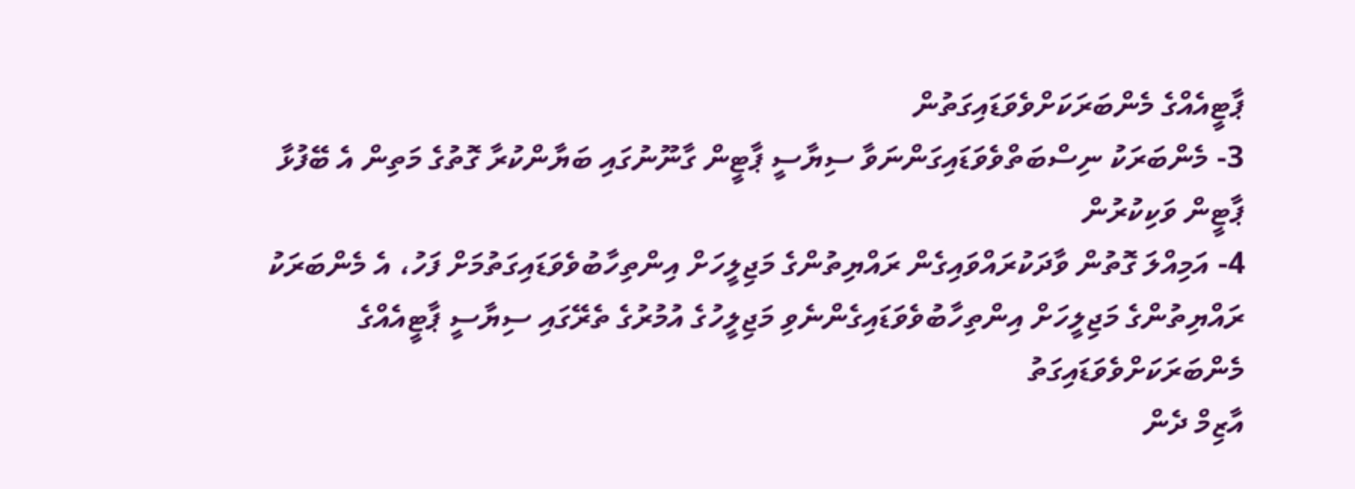ޕާޓީއެއްގެ މެންބަރަކަށްވެވަޑައިގަތުން
3- މެންބަރަކު ނިސްބަތްވެވަޑައިގަންނަވާ ސިޔާސީ ޕާޓީން ގާނޫނުގައި ބަޔާންކުރާ ގޮތުގެ މަތިން އެ ބޭފުޅާ ޕާޓީން ވަކިކުރުން
4- އަމިއްލަ ގޮތުން ވާދަކުރައްވައިގެން ރައްޔިތުންގެ މަޖިލީހަށް އިންތިހާބުވެވަޑައިގަތުމަށް ފަހު، އެ މެންބަރަކު ރައްޔިތުންގެ މަޖިލީހަށް އިންތިހާބުވެވަޑައިގެންނެވި މަޖިލީހުގެ އުމުރުގެ ތެރޭގައި ސިޔާސީ ޕާޓީއެއްގެ މެންބަރަކަށްވެވަޑައިގަތު
އާޒިމް ދެން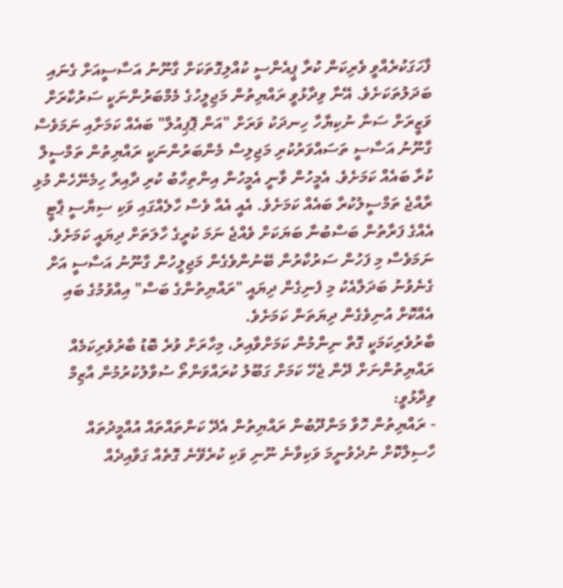ފާހަގަކުރެއްވީ ވެރިކަން ކުރާ ޕީއެންސީ ކުއްލިގޮތަކަށް ގާނޫނު އަސާސީއަށް ގެނައި ބަދަލުތަކަށެވެ. އޭނާ ވިދާޅުވީ ރައްޔިތުން މަޖިލީހުގެ މެމްބަރުންނަކީ ސަރުކާރަށް ވަޒީރަށް ސަނާ ނުކިޔާހާ ހިނދަކު ވަރަށް "އަން ޕޮޕިއުލާ" ބައެއް ކަމަށާއި ނަމަވެސް ގާނޫނު އަސާސީ ތަސައްވަރުކުރި މަޖިލިސް މެންބަރުންނަކީ ރައްޔިތުން ތަމްސީލް ކުރާ ބައެއް ކަމަށެވެ. އެމީހުން ވާނީ އެމީހުން އިންތިހާބު ކުރި ދާއިރާ ހިމެނޭހެން މުޅި ރާއްޖެ ތަމްސީލުކުރާ ބައެއް ކަމަށެވެ. އެއީ އެއް ވެސް ހާލެއްގައި ވަކި ސިޔާސީ ޕާޓީ އެއްގެ ފަރާތުން ބަސްބުނާ ބަޔަކަށް ވެއްޖެ ނަމަ ކުރީގެ ހާލަތަށް ދިޔައީ ކަމަށެވެ. ނަމަވެސް މި ފަހުން ސަރުކާރުން ބޭނުންވެގެން މަޖިލީހުން ގާނޫނު އަސާސީ އަށް ގެނެވުނު ބަދަލާއެކު މި ފެނިގެން ދިޔައީ "ރައްޔިތުންގެ ބަސް" އިއްވުމުގެ ބައި އެއްކޮށް އުނިވެގެން ދިޔަތަން ކަމަށެވެ.
ބާރުވެރިކަމަކީ ގޮތް ނިންމުން ކަމަށްވާއިރު، މިހާރަށް ވުރެ ބޮޑު ބާރުވެރިކަމެއް ރައްޔިތުންނަށް ދޭން ޖެހޭ ކަމަށް ގަބޫލު ކުރައްވަންތޯ ސުވާލުކުރުމުން އާޒިމް ވިދާޅުވީ:
- ރައްޔިތުން ހޮވާ މަންދޫބުން ރައްޔިތުން އެދޭ ކަންތައްތައް އުއްމީދުތައް ހާސިލްކޮށް ނުދެވުނީމަ ވަކިވާނެ ނޫނި ވަކި ކުރެވޭނެ ގޮތެއް ގަވާއިދެއް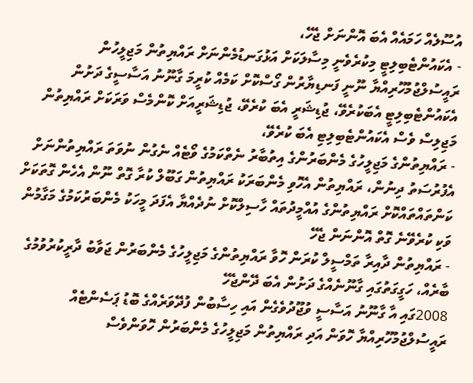އުސޫލެއް ހަމައެއް އެބަ އޮންނަށް ޖެހޭ،
- އެކައުންޓެބިލިޓީ މިކުރެވެނީ މިސާލަކަށް އަޅުގަނޑުމެންނަށް ރައްޔިތުން މަޖިލީހުން ރައީސުލްޖުމުހޫރިއްޔާ ނޫނީ ފަނޑިޔާރުން ގޯސްކޮށް ކަމެއް ކުރީމަ ގާނޫނު އަސާސީގެ ދަށުން އެކައުންޓެބިލިޓީ އެބަކުރެވޭ، ޖުޑިޝަރީ އެބަ ކުރެވޭ، ޖުޑިޝަރީއަށް ކޮންމެސް ވަރަކަށް ރައްޔިތުން މަޖިލިސް ވެސް އެކައުންޓެބިލިޓި އެބަ ކުރެވޭ،
- ރައްޔިތުންގެ މަޖިލީހުގެ މެންބަރުންގެ އިތުބާރު ނެތްކަމުގެ ވޯޓެއް ނެގުން ނުވަތަ ރައްޔިތުންނަށް އެފުރުސަތު ދިނުން، ރައްޔިތުން އެހޮވި މެންބަރަކު ރައްޔިތުން ގަބޫލް ކުރާ ގޮތް ނޫން އެހެން ގޮތަކަށް ކަންތައްތައްކޮށް ރައްޔިތުންގެ އުއްމީދުތައް ހާސިލްކޮށް ނުދެއްޔާ އެފަދަ މީހަކު މެންބަރުކަމުގެ މަގާމުން ވަކި ކުރެވޭނެ ގޮތް އޮންނަން ޖެހޭ
- ރައްޔިތުން ދާއިރާ ތަމްސީލް ކުރަން ހޮވާ ރައްޔިތުންގެ މަޖިލީހުގެ މެންބަރުން ޖަވާބު ދާރީކުރުވުމުގެ ބާރެއް، ހަގީގަތުގައި ގާނޫނެއްގެ ދަށުން އެބަ ދޭންޖެހޭ
2008ގައި އާ ގާނޫނު އަސާސީ ވުޖޫދުވެގެން އައި ހިސާބުން ފުދޭވަރެއްގެ ބޮޑު ޕަސެންޓެއް ރައީސުލްޖުމުހޫރިއްޔާ ހޮވަން އަދި ރައްޔިތުން މަޖިލީހުގެ މެންބަރުން ހޮވަންވެސް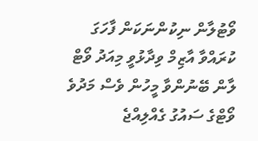ވޯޓުލާން ނިކުންނަކަން ފާހަގަ ކުރައްވާ އާޒިމް ވިދާޅުވީ މިއަދު ވޯޓް ލާން ބޭނުންވާ މީހުން ވެސް މަދުވެ ވޯޓްގެ ސައުގު ގެއްލިއްޖެ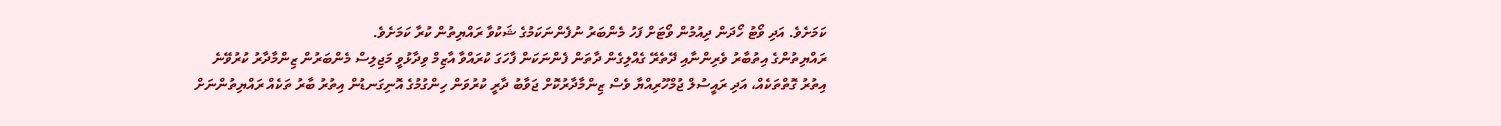ކަމަށެވެ. އަދި ވޯޓު ހޯދަން ދިއުމުން ވޯޓަށް ފަހު މެންބަރު ނުފެންނަކަމުގެ ޝަކުވާ ރައްޔިތުން ކުރާ ކަމަށެވެ.
ރައްޔިތުންގެ އިތުބާރު ވެރިންނާއި ދޭތެރޭ ގެއްލިގެން ދާތަން ފެންނަކަން ފާހަގަ ކުރައްވާ އާޒިމް ވިދާޅުވީ މަޖިލިސް މެންބަރުން ޒިންމާދާރު ކުރުވޭނެ އިތުރު ގޮތްތަކެއް، އަދި ރައީސުލް ޖުމްހޫރިއްޔާ ވެސް ޒިންމާދާރުކޮށް ޖަވާބު ދާރީ ކުރުވަން ހިންގުމުގެ އޮނިގަނޑުން އިތުރު ބާރު ތަކެއް ރައްޔިތުންނަށް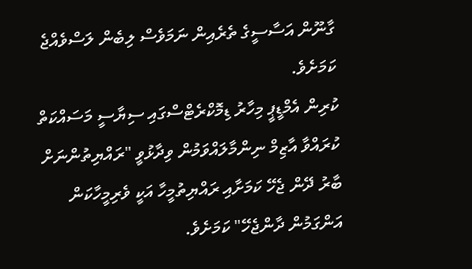ގާނޫން އަސާސީގެ ތެރެއިން ނަމަވެސް ލިބެން ލަސްވެއްޖެ ކަމަށެވެ.
ކުރިން އެމްޑީޕީ މިހާރު ޑިމޮކްރެޓްސްގައި ސިޔާސީ މަސައްކަތް ކުރައްވާ އާޒިމް ނިންމާލައްވަމުން ވިދާޅުވީ "ރައްޔިތުންނަށް ބާރު ދޭން ޖެހޭ ކަމަށާއި ރައްޔިތުމީހާ އަކީ ވެރިމީހާކަން އަންގަމުން ދާންޖެހޭ" ކަމަށެވެ.